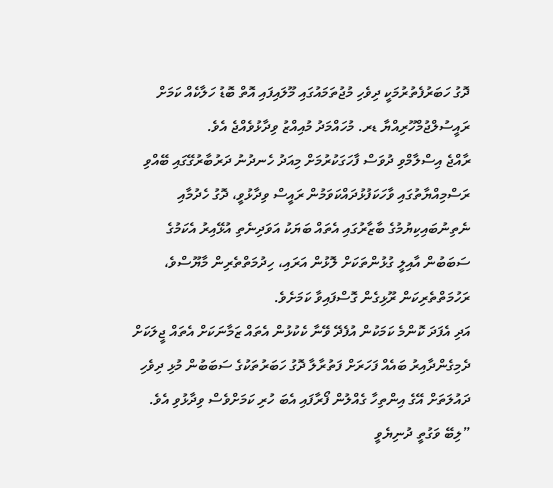ދޮގު ހަބަރުފެތުރުމަކީ ދިވެހި މުޖުތަމައުގައި މޫލައިފައި އޮތް ބޮޑު ހަލާކެއް ކަމަށް ރައީސުލްޖުމްހޫރިއްޔާ ޑރ. މުހައްމަދު މުއިއްޒު ވިދާޅުވެއްޖެ އެވެ.
ރާއްޖެ އިސްލާމްވި ދުވަސް ފާހަގަކުރުމަށް މިއަދު ހެނދުނު ދަރުބާރުގޭގައި ބޭއްވި ރަސްމިއްޔާތުގައި ވާހަކަފުޅުދައްކަވަމުން ރައީސް ވިދާޅުވީ، ދޮގު ހެދުމާއި ނެތިނުބައިކިޔުމުގެ ބާޒާރުގައި އެތައް ބަޔަކު އަވަދިނެތި އުޅޭއިރު އެކަމުގެ ސަބަބުން އާއިލީ ގުޅުންތަކަށް ލޮޅުން އަރައި، ހިދުމަތްތެރިން މާޔޫސްވެ، ރަހުމަތްތެރިކަން ރޫޅިގެން ގޮސްފައިވާ ކަމަށެވެ.
އަދި އެފަދަ ކޮންމެ ކަމަކުން އުފެދޭ ވޭނާ ކެކުޅުން އެތައް ޒަމާނަކަށް އެތައް ޖީލަކަށް ދެމިގެންދާއިރު ބައެއް ފަހަރަށް ފަތުރާލާ ދޮގު ހަބަރުތަކުގެ ސަބަބުން މުޅި ދިވެހި ދައުލަތަށް އޭގެ އިންތިހާ ގެއްލުން ފޯރާފައި އެބަ ހުރި ކަމަށްވެސް ވިދާޅުވި އެވެ.
”ލިބޭ ވަގުތީ ދުނިޔެވީ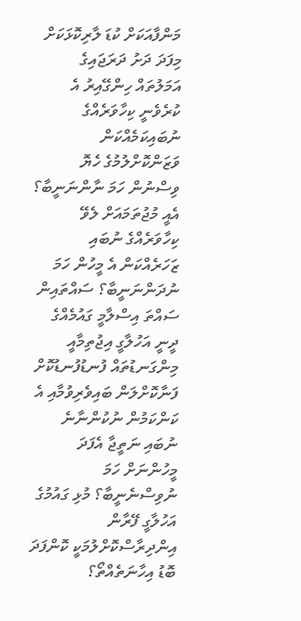މަންފާއަކަށް ކުޑަ ލާރިކޮޅަކަށް މިފަދަ ދަށު ދަރަޖައިގެ އަމަލުތައް ހިންގޭއިރު އެ ކުރެވެނީ ކިހާވަރެއްގެ ނުބައިކަމެއްކަން ވަޒަންކޮށްލުމުގެ ހެޔޮ ވިސްނުން ހަމަ ނާންނަނީބާ؟ އެއީ މުޖުތަމައަށް ލެވޭ ކިހާވަރެއްގެ ނުބައި ޒަހަރެއްކަން އެ މީހުން ހަމަ ނުދަންނަނީބާ؟ ސައްތައިން ސައްތަ އިސްލާމީ ގައުމެއްގެ ދީނީ އަހުލާގީ އިޖުތިމާއީ މިންގަނޑުތައް ފުނޑުފުނޑުކޮށް ފަނާކޮށްލަން ބައިވެރިވުމާއި އެ ކަންކަމުން ނުކުންނާނެ ނުބައި ނަތީޖާ އެފަދަ މީހުންނަށް ހަމަ ނުވިސްނެނީބާ؟ މުޅި ގައުމުގެ އަހުލާގީ ފޭރާން އިންދިރާސްކޮށްލުމަކީ ކޮންފަދަ ބޮޑު އިހާނަތެއްތޯ؟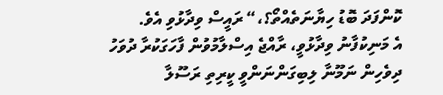ކޮންފަދަ ބޮޑު ހިޔާނަތެއްތޯ؟،“ ރައީސް ވިދާޅުވި އެވެ.
އެ މަނިކުފާނު ވިދާޅުވީ، ރާއްޖެ އިސްލާމުވުން ފާހަގަކުރާ ދުވަހު ދިވެހިން ނަމޫނާ ލިބިގަންނަންވީ ކީރިތި ރަސޫލާ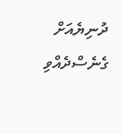ދުނިޔެއަށް ގެނެސްދެއްވި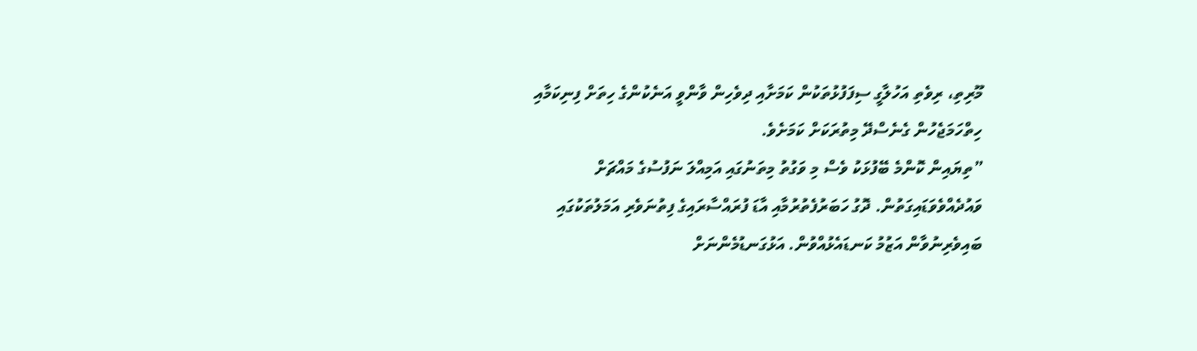މޫރިތި، ރިވެތި އަހުލާގީ ސިފަފުޅުތަކުން ކަމަށާއި ދިވެހިން ވާންވީ އަނެކުންގެ ހިތަށް ފިނިކަމާއި ހިތްހަމަޖެހުން ގެނެސްދޭ މިތުރަކަށް ކަމަށެވެ.
”ތިޔައިން ކޮންމެ ބޭފުޅަކު ވެސް މި ވަގުތު މިތަނުގައި އަމިއްލަ ނަފުސުގެ މައްޗަށް ވައުދެއްވެވަޑައިގަތުން. ދޮގު ހަބަރުފެތުރުމާއި އާޑަ ފުރައްސާރައިގެ ފިތުނަވެރި އަމަލުތަކުގައި ބައިވެރިނުވާން އަޒުމު ކަނޑައެޅުއްވުން. އަޅުގަނޑުމެންނަށް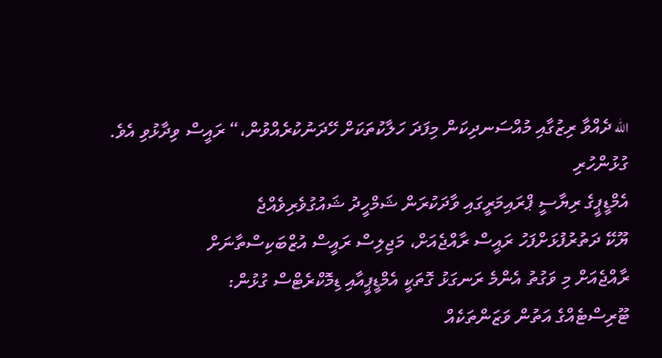الله ދެއްވާ ރިޒުގާއި މުއްސަނދިކަން މިފަދަ ހަލާކުތަކަށް ހޭދަނުކުރެއްވުން،“ ރައީސް ވިދާޅުވި އެވެ.
ގުޅުންހުރި
އެމްޑީޕީގެ ރިޔާސީ ޕްރައިމަރީގައި ވާދަކުރަން ޝަމްހީދު ޝައުގުވެރިވެއްޖެ
ޔޫކޭ ދަތުރުފުޅަށްފަހު ރައީސް ރާއްޖެއަށް، މަޖިލިސް ރައީސް އުޒްބަކިސްތާނަށް
ރާއްޖެއަށް މި ވަގުތު އެންމެ ރަނގަޅު ގޮތަކީ އެމްޑީޕީއާއި ޑިމޮކްރެޓްސް ގުޅުން:
ޓޫރިސްޓެއްގެ އަތުން ވަޒަންތަކެއް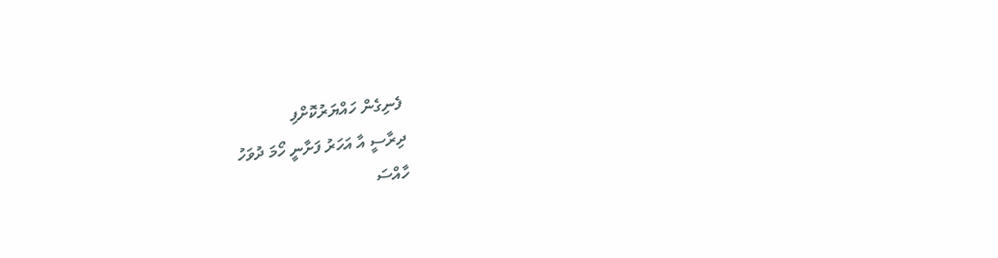ފެނިގެން ހައްޔަރުކޮށްފި
ދިރާސީ އާ އަހަރު ފަށާނީ ހޯމަ ދުވަހު
ހާއްސަ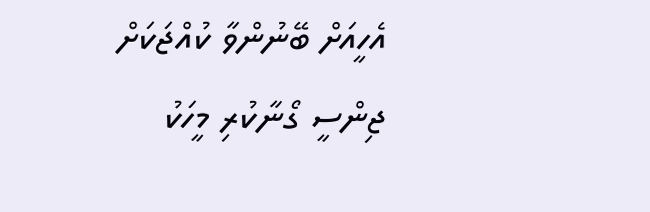އެހީއަށް ބޭނުންވާ ކުއްޖަކަށް ޖިންސީ ގޯނާކުރި މީހަކު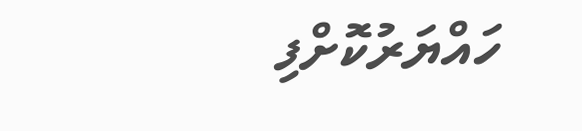ހައްޔަރުކޮށްފި